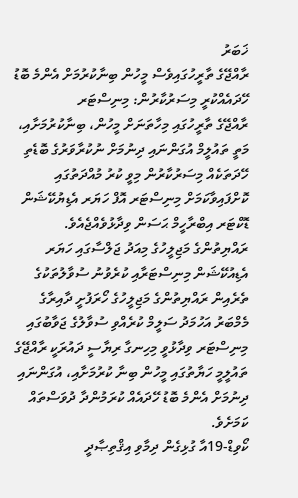ޚަބަރު
ރާއްޖޭގެ ތާރީހުގައިވެސް މީހުން ބިނާކުރުމަށް އެންމެ ބޮޑު ހޭދައެއްކުރީ މިސަރުކާރުން: މިނިސްޓަރ
ރާއްޖޭގެ ތާރީހުގައި މިހާތަނަށް މީހުން، ބިނާކުރުމަށާއި، މަތީ ތައުލީމް އުގަންނައި ދިނުމަށް ނުކުރާވަރުގެ ބޮޑެތި ހޭދަތަކެއް މިސަރުކާރުން މިވީ ކުރު މުއްދަތުގައި ކޮށްފައިވާކަމަށް މިނިސްޓަރ އޮފް ހަޔަރ އެޑިޔުކޭޝަން ޑޮކްޓަރ އިބްރާހީމް ޙަސަން ވިދާޅުވެއްޖެއެވެ.
ރައްޔިތުންގެ މަޖިލީހުގެ މިއަދު ޖަލްސާގައި ހަޔަރ އެޑިއުކޭޝަން މިނިސްޓަރާއި ކުރެވުނު ސުވާލުތަކުގެ ތެރެއިން ރައްޔިތުންގެ މަޖިލީހުގެ ހޯރަފުށީ ދާއިރާގެ މެމްބަރު އަހުމަދު ސަލީމް ކުރެއްވި ސުވާލުގެ ޖަވާބުގައި މިނިސްޓަރ ވިދާޅުވީ މިހިނގާ ރިޔާސީ ދައުރަކީ ރާއްޖޭގެ ތައުލީމީ ހަޔާތުގައި މީހުން ބިނާ ކުރުމަށާއި، އުގަންނައި ދިނުމަށް އެންމެ ބޮޑު ހޭދައެއް ކުރަމުންދާ ދުވަސްތައް ކަމަށެވެ.
ކޯވިޑް-19އާ ގުޅިގެން ދިމާވި އިޤްތިޞާދީ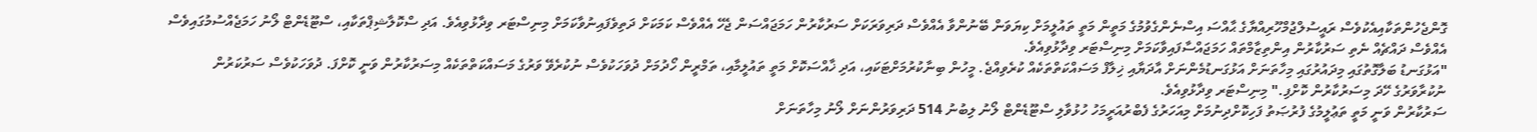ގޮންޖެހުންތަކާއިއެކުވެސް ރައީސުލްޖުމްހޫރިއްޔާގެ ޙާއްސަ އިސްނެންގެވުމުގެ މަތީން މަތީ ތައުލީމަށް ކިޔަވަން ބޭނުންވާ އެއްވެސް ދަރިވަރަކަށް ސަރުކާރުން ހަމަޖައްސަން ޖެހޭ އެއްވެސް ކަމަކަށް ދަތިވެފައިނުވާކަމަށް މިނިސްޓަރ ވިދާޅުވިއެވެ. އަދި ސްކޮލާޝިޕްތަކާއި، ސްޓޫޑެންޓް ލޯނު ހަމަޖެއްސުމުގައިވެސް އެއްވެސް ދައްޗެއް ނެތި ސަރުކާރުން އިންތިޒާމްތައް ހަމަޖައްސާފައިވާކަމަށް މިނިސްޓަރ ވިދާޅުވިއެވެ.
"އަޅުގަނޑު ބަލާގޮތުގައި މިދައުރުގައި މިހާތަނަށް އަޅުގަނޑުމެންނަށް އާދަޔާއި ޚިލާފް މަސައްކަތްތަކެއް ކުރެވިއްޖެ. މީހުން ބިނާކުރުމަށްޓަކައި، އަދި ޚާއްސަކޮށް މަތީ ތައުލީމާއި، ތަމްރީން ހޯދުމަށް ދުވަހަކުވެސް ނުކުރެވޭ ވަރުގެ މަސައްކަތްތަކެއް މިސަރުކާރުން ވަނީ ކޮށްފަ. ދުވަހަކުވެސް ސަރުކަރުން ނުކުރާވަރުގެ ހޭދަ މިސަރުކާރުން ކޮށްފި." މިނިސްޓަރ ވިދާޅުވިއެވެ.
ސަރުކާރުން ވަނީ މަތީ ތަޢުލީމުގެ ފުރުޞަތު ފަހިކޮށްދިނުމަށް މިއަހަރުގެ ފެބްރުއަރީމަހު ހުޅުވާލި ސްޓޫޑެންޓް ލޯނު ލިބުނު 514 ދަރިވަރުންނަށް ލޯނު މިހާތަނަށް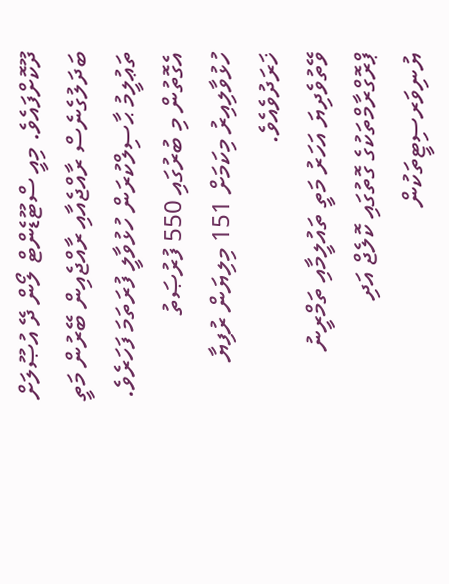ދޫކޮށްފައެވެ. މިއީ ސްޓޫޑެންޓް ލޯން ދޭ އުޞޫލަށް ބަދަލުގެނެސް ރާއްޖެއާއި ރާއްޖެއިން ބޭރުން މަތީ ތަޢުލީމު ޙާސިލްކުރަން ހުޅުވާލީ ފުރަތަމަ ފަހަރެވެ. އެގޮތުން މި ބުރުގައި 550 ފުރުޞަތު ހުޅުވާލިއިރު މިކަމަށް 151 މިލިޔަން ރުފިޔާ ޚަރަދުވެއެވެ.
ވޭތުވެދިޔަ އަހަރު މަތީ ތައުލީމާއި ތަމްރީނު ޕްރޮގްރާމްތަކުގެ ގޮތުގައި ކޮލެޖް އަދި ޔުނިވަރސިޓީތަކުން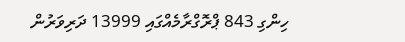ހިންގި 843 ޕްރޮގްރާމެއްގައި 13999 ދަރިވަރުން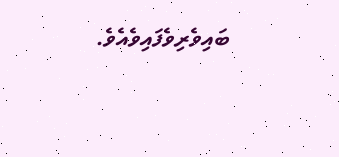ބައިވެރިވެފައިވެއެވެ.